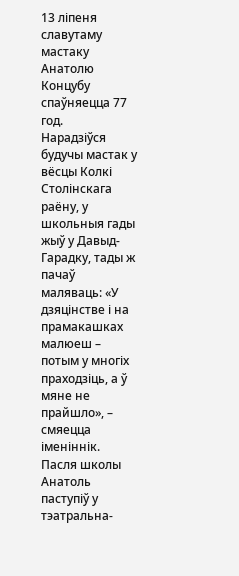13 ліпеня славутаму мастаку Анатолю Концубу спаўняецца 77 год.
Нарадзіўся будучы мастак у вёсцы Колкі Столінскага раёну, у школьныя гады жыў у Давыд-Гарадку, тады ж пачаў маляваць: «У дзяцінстве і на прамакашках малюеш – потым у многіх праходзіць, а ў мяне не прайшло», – смяецца іменіннік. Пасля школы Анатоль паступіў у тэатральна-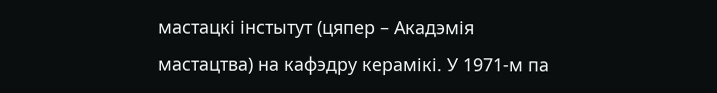мастацкі інстытут (цяпер – Акадэмія мастацтва) на кафэдру керамікі. У 1971-м па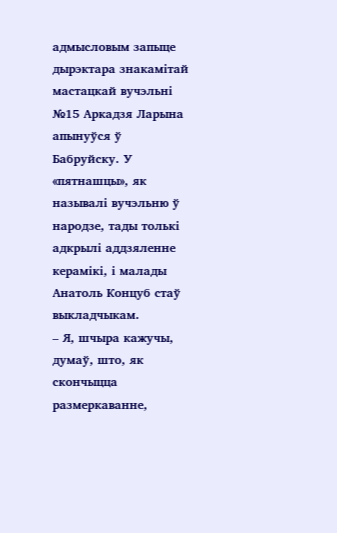адмысловым запыце дырэктара знакамітай мастацкай вучэльні №15 Аркадзя Ларына апынуўся ў Бабруйску. У «пятнашцы», як называлі вучэльню ў народзе, тады толькі адкрылі аддзяленне керамікі, і малады Анатоль Концуб стаў выкладчыкам.
– Я, шчыра кажучы, думаў, што, як скончыцца размеркаванне,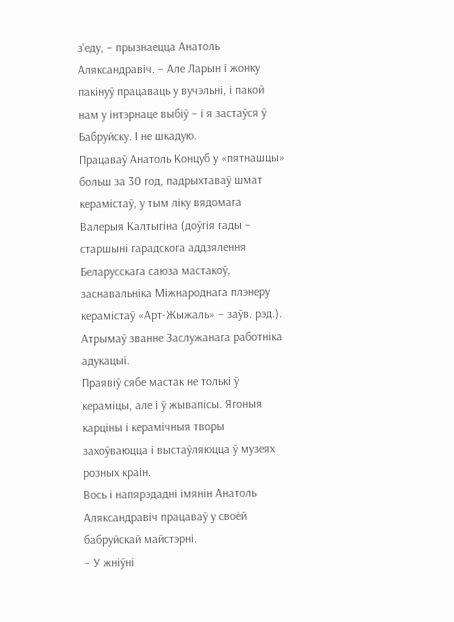з'еду, – прызнаецца Анатоль Аляксандравіч. – Але Ларын і жонку пакінуў працаваць у вучэльні, і пакой нам у інтэрнаце выбіў – і я застаўся ў Бабруйску. І не шкадую.
Працаваў Анатоль Концуб у «пятнашцы» больш за 30 год, падрыхтаваў шмат керамістаў, у тым ліку вядомага Валерыя Калтыгіна (доўгія гады – старшыні гарадскога аддзялення Беларусскага саюза мастакоў, заснавальніка Міжнароднага плэнеру керамістаў «Арт-Жыжаль» – заўв. рэд.). Атрымаў званне Заслужанага работніка адукацыі.
Праявіў сябе мастак не толькі ў кераміцы, але і ў жывапісы. Ягоныя карціны і керамічныя творы захоўваюцца і выстаўляюцца ў музеях розных краін.
Вось і напярэдадні імянін Анатоль Аляксандравіч працаваў у своёй бабруйскай майстэрні.
– У жніўні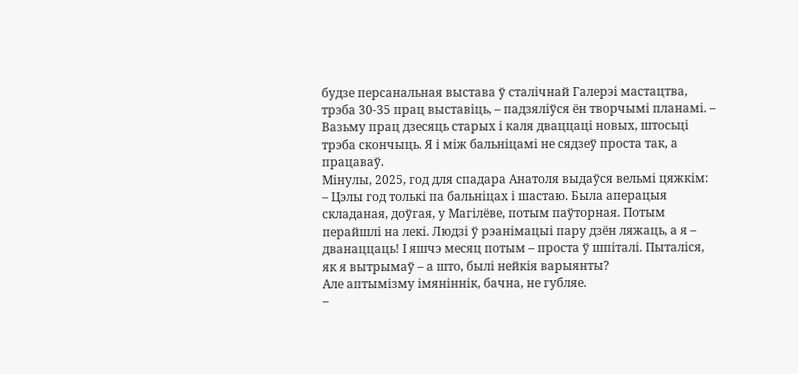будзе персанальная выстава ў сталічнай Галерэі мастацтва, трэба 30-35 прац выставіць, – падзяліўся ён творчымі планамі. – Вазьму прац дзесяць старых і каля дваццаці новых, штосьці трэба скончыць. Я і між бальніцамі не сядзеў проста так, а працаваў.
Мінулы, 2025, год для спадара Анатоля выдаўся вельмі цяжкім:
– Цэлы год толькі па бальніцах і шастаю. Была аперацыя складаная, доўгая, у Магілёве, потым паўторная. Потым перайшлі на лекі. Людзі ў рэанімацыі пару дзён ляжаць, а я – дванаццаць! І яшчэ месяц потым – проста ў шпіталі. Пыталіся, як я вытрымаў – а што, былі нейкія варыянты?
Але аптымізму імяніннік, бачна, не губляе.
–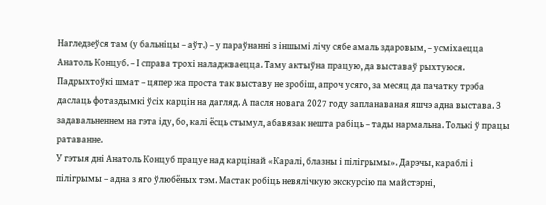Нагледзеўся там (у бальніцы – аўт.) – у параўнанні з іншымі лічу сябе амаль здаровым, – усміхаецца Анатоль Концуб. – І справа трохі наладжваецца. Таму актыўна працую, да выставаў рыхтуюся. Падрыхтоўкі шмат – цяпер жа проста так выставу не зробіш, апроч усяго, за месяц да пачатку трэба даслаць фотаздымкі ўсіх карцін на дагляд. А пасля новага 2027 году запланаваная яшчэ адна выстава. З задавальненнем на гэта іду, бо, калі ёсць стымул, абавязак нешта рабіць – тады нармальна. Толькі ў працы ратаванне.
У гэтыя дні Анатоль Концуб працуе над карцінай «Каралі, блазны і пілігрымы». Дарэчы, караблі і пілігрымы – адна з яго ўлюбёных тэм. Мастак робіць невялічкую экскурсію па майстэрні,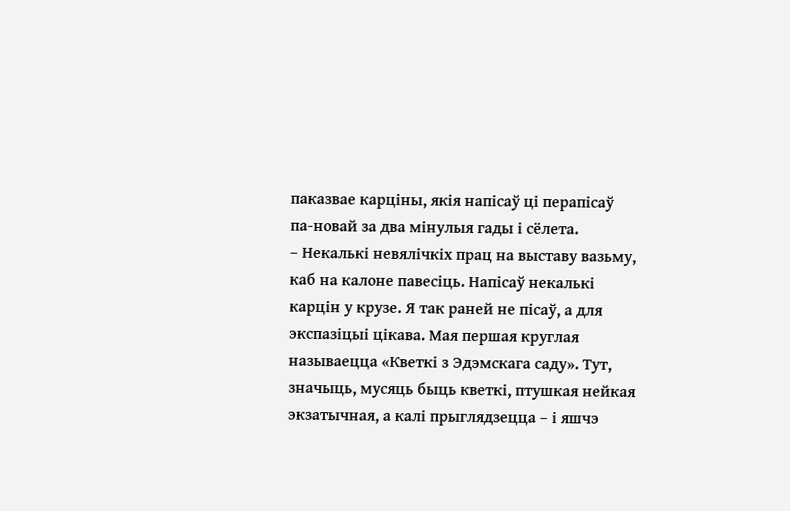паказвае карціны, якія напісаў ці перапісаў па-новай за два мінулыя гады і сёлета.
– Некалькі невялічкіх прац на выставу вазьму, каб на калоне павесіць. Напісаў некалькі карцін у крузе. Я так раней не пісаў, а для экспазіцыі цікава. Мая першая круглая называецца «Кветкі з Эдэмскага саду». Тут, значыць, мусяць быць кветкі, птушкая нейкая экзатычная, а калі прыглядзецца – і яшчэ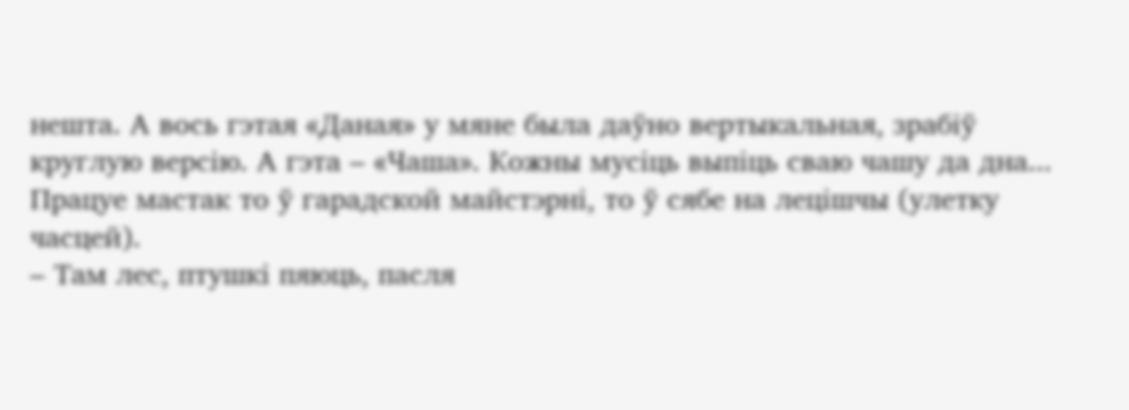нешта. А вось гэтая «Даная» у мяне была даўно вертыкальная, зрабіў круглую версію. А гэта – «Чаша». Кожны мусіць выпіць сваю чашу да дна...
Працуе мастак то ў гарадской майстэрні, то ў сябе на лецішчы (улетку часцей).
– Там лес, птушкі пяюць, пасля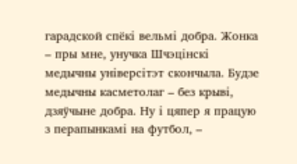гарадской спёкі вельмі добра. Жонка – пры мне, унучка Шчэцінскі медычны універсітэт скончыла. Будзе медычны касметолаг – без крыві, дзяўчыне добра. Ну і цяпер я працую з перапынкамі на футбол, –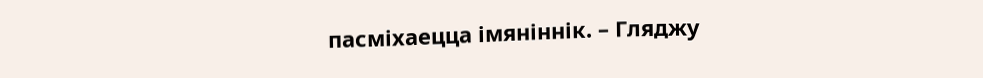пасміхаецца імяніннік. – Гляджу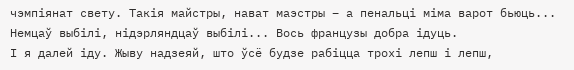чэмпіянат свету. Такія майстры, нават маэстры – а пенальці міма варот бьюць... Немцаў выбілі, нідэрляндцаў выбілі... Вось французы добра ідуць.
І я далей іду. Жыву надзеяй, што ўсё будзе рабіцца трохі лепш і лепш,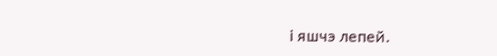і яшчэ лепей.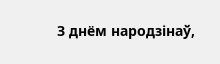З днём народзінаў,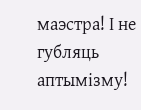маэстра! І не губляць аптымізму!